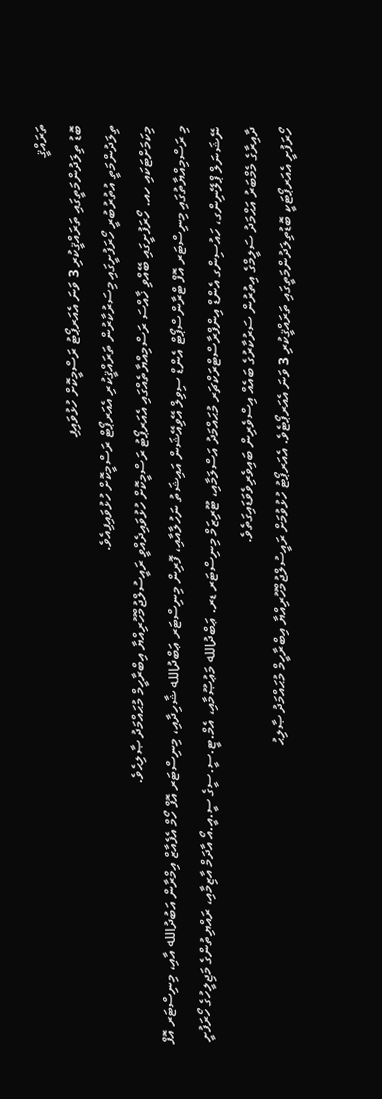ތަރައްޤީ
ބޮޑު ތިލަދުންމަތީގައި ތަރައްޤީކުރި 3 ވަނަ އެއަރޕޯޓު ރަސްމީކޮށް ހުޅުވައިފި
ތިލަދުންމަތީ އުތުރުބުރީ ހޯރަފުށީގައި މިސަރުކާރުން ތަރައްޤީކުރި އެއަރޕޯޓް ރަސްމީކޮށް ހުޅުވައިފިއެވެ.
މިކަމަށްޓަކައި ހއ. ހޯރަފުށީގައި ބޭއްވި ޚާއްސަ ރަސްމިއްޔާތެއްގައި އެއަރޕޯޓު ރަސްމީކޮށް ހުޅުވައިދެއްވީ ރައީސުލްޖުމްހޫރިއްޔާ އިބްރާހީމް މުޙައްމަދު ޞާލިޙެވެ.
މި ރަސްމިއްޔާތުގައި މިނިސްޓަރ އޮފް ޓްރާންސްޕޯޓް އެންޑް ސިވިލް އޭވިއޭޝަން އައިޝަތު ނަހުލާއާއި، ފޮރިން މިނިސްޓަރ ޢަބްދުالله ޝާހިދާއި، މިނިސްޓަރ އޮފް ހޯމް އެފެއާޒް އިމްރާން އަބުދުالله އާއި، މިނިސްޓަރ އޮފް ނޭޝަނަލް ޕްލޭނިންގ، ހައުސިންގ އެންޑް އިންފްރާސްޓްރަކްޗަރ މުޙައްމަދު އަސްލަމާއި، ޓޫރިޒަމް މިނިސްޓަރ ޑރ. ޢަބްދުالله މަޢުޞޫމާއި، އެމް.ޓީ.ސީ.ސީގެ ސީ.އީ.އޯ އާދަމް އާޒިމާއި، ރައްޔިތުންގެ މަޖިލީހުގެ ހޯރަފުށީ ދާއިރާގެ މެމްބަރު އަޙްމަދު ސަލީމްގެ އިތުރުން ސަރުކާރުގެ ބައެއް އިސްވެރިން ބައިވެރިވެވަޑައިގަތެވެ.
ހޯރަފުށީ އެއަރޕޯޓަކީ ބޮޑުތިލަދުންމަތީގައި ތަރައްޤީކުރި 3 ވަނަ އެއަރޕޯޓެވެ. އެއަރޕޯޓު ހުޅުވުމަށް ރައީސުލްޖުމްހޫރިއްޔާ އިބްރާހީމް މުޙައްމަދު ޞާލިޙު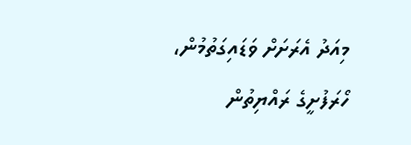މިއަދު އެރަށަށް ވަޑައިގަތުމުން، ހޯރަފުށީގެ ރައްޔިތުން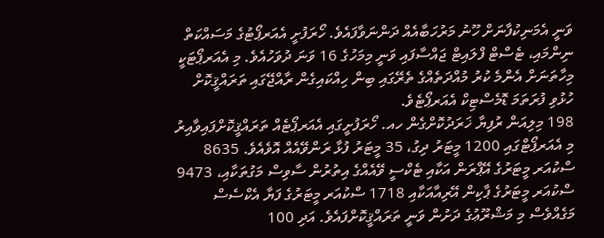ވަނީ އެމަނިކުފާނަށް ހޫނު މަރުހަބާއެއް ދަންނަވާފައެވެ. ހޯރަފުށީ އެއަރޕޯޓުގެ މަސައްކަތް ނިންމައި، ޓެސްޓް ފްލައިޓް ޖައްސާފައި ވަނީ މިމަހުގެ 16 ވަނަ ދުވަހުއެވެ. މި އެއަރޕޯޓަކީ މިހާތަނަށް އެންމެ ކުރު މުއްދަތެއްގެ ތެރޭގައި ބިން ހިއްކައިގެން ރާއްޖޭގައި ތަރައްޤީކޮށް ހުޅުވި ފުރަތަމަ ޑޮމެސްޓިކް އެއަރޕޯޓެވެ.
198 މިލިއަން ރުފިޔާ ޚަރަދުކޮށްގެން ހއ. ހޯރަފުށީގައި އެއަރޕޯޓެއް ތަރައްޤީކޮށްފައިވާއިރު މި އެއަރޕޯޓްގައި 1200 މީޓަރު ދިގު، 35 މީޓަރު ފުޅާ ރަންވޭއެއް އޮވެއެވެ. 8635 ސްކުއަރ މީޓަރުގެ އޭޕްރަން އަކާއި ޓެކްސީ ވޭއެއްގެ އިތުރުން ސާވިސް މަގުތަކާއި، 9473 ސްކުއަރ މީޓަރުގެ ޕާކިން އޭރިއާއަކާއި 1718 ސްކުއަރ މީޓަރުގެ ފަޔާ އެކްސެސް މަގެއްވެސް މި މަޝްރޫޢުގެ ދަށުން ވަނީ ތަރައްޤީކޮށްފައެވެ. އަދި 100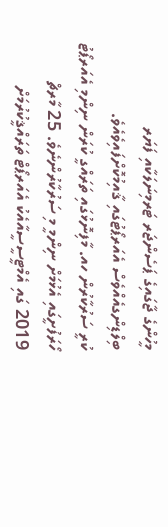މީހުންގެ ޖާގައިގެ ޕަސެންޖަރ ޓަރމިނަލަކާއި ފަޔަރ ބިލްޑިންގއެއްވެސް އެއަރޕޯޓުގައި ޤާއިމުކޮށްފައިވެއެވެ.
ކުރީ ސަރުކާރުން ހއ. މާފިނޮޅުގައި ތަރައްގީ ކުރަން ނިންމި އެއަރޕޯޓު ހޯރަފުށީގައި އެޅުމަށް ނިންމީ މި ސަރުކާރުންނެވެ. 25 މާރޗް 2019 ގައި އެމްޓީސީސީއާއެކު އެއަރޕޯޓް ތަރައްޤީކުރުމަށް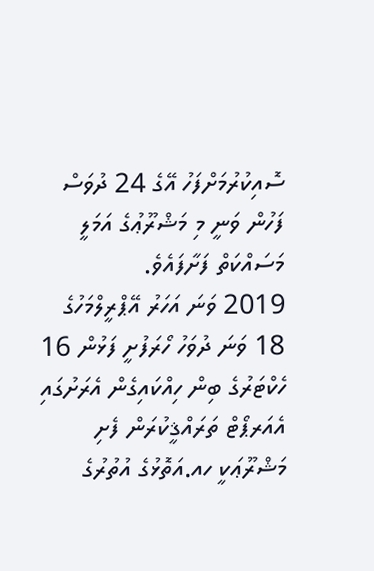ސޮއިކުރުމަށްފަހު އޭގެ 24 ދުވަސް ފަހުން ވަނީ މި މަޝްރޫޢުގެ އަމަލީ މަސައްކަތް ފަށާފައެވެ.
2019 ވަނަ އަހަރު އޭޕްރީލްމަހުގެ 18 ވަނަ ދުވަހު ހޯރަފުށީ ފަޅުން 16 ހެކްޓަރުގެ ބިން ހިއްކައިގެން އެރަށުގައި އެއަރޕޯޓް ތަރައްޤީކުރަން ފެށި މަޝްރޫޢަކީ ހއ.އަތޮޅުގެ އުތުރުގެ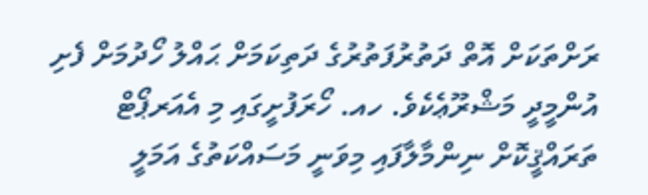ރަށްތަކަށް އޮތް ދަތުރުފަތުރުގެ ދަތިކަމަށް ޙައްލު ހޯދުމަށް ފެށި އުންމީދީ މަޝްރޫޢެކެވެ. ހއ. ހޯރަފުށީގައި މި އެއަރޕޯޓް ތަރައްޤީކޮށް ނިންމާލާފައި މިވަނީ މަސައްކަތުގެ އަމަލީ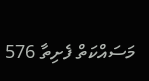މަސައްކަތް ފެށިތާ 576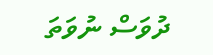ދުވަސް ނުވަތަ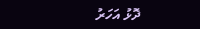ދޮޅު އަހަރު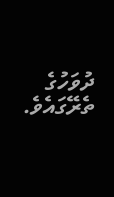ދުވަހުގެ ތެރޭގައެވެ.